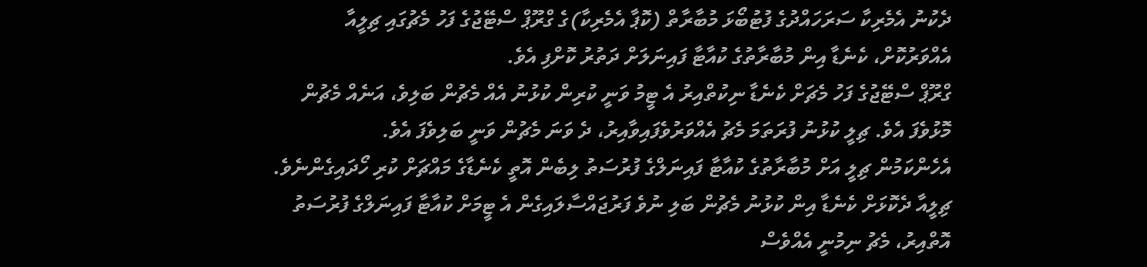ދެކުނު އެމެރިކާ ސަރަހައްދުގެ ފުޓުބޯޅަ މުބާރާތް (ކޮޕާ އެމެރިކާ)ގެ ގްރޫޕް ސްޓޭޖުގެ ފަހު މެޗުގައި ޗިލީއާ އެއްވަރުކޮށް، ކެނެޑާ އިން މުބާރާތުގެ ކުއާޓާ ފައިނަލަށް ދަތުރު ކޮށްފި އެވެ.
ގްރޫޕް ސްޓޭޖުގެ ފަހު މެޗަށް ކެނެޑާ ނިކުތްއިރު އެ ޓީމު ވަނީ ކުރިން ކުޅުނު އެއް މެޗުން ބަލިވެ، އަނެއް މެޗުން މޮޅުވެފަ އެވެ. ޗިލީ ކުޅުނު ފުރަތަމަ މެޗު އެއްވަރުވެފައިވާއިރު، ދެ ވަނަ މެޗުން ވަނީ ބަލިވެފަ އެވެ.
އެހެންކަމުން ޗިލީ އަށް މުބާރާތުގެ ކުއާޓާ ފައިނަލްގެ ފުރުސަތު ލިބެން އޮތީ ކެނެޑާގެ މައްޗަށް ކުރި ހޯދައިގެންނެވެ. ޗިލީއާ ދެކޮޅަށް ކެނެޑާ އިން ކުޅުނު މެޗުން ބަލި ނުވެ ފަރުޖައްސާލައިގެން އެ ޓީމަށް ކުއާޓާ ފައިނަލްގެ ފުރުސަތު އޮތްއިރު، މެޗު ނިމުނީ އެއްވެސް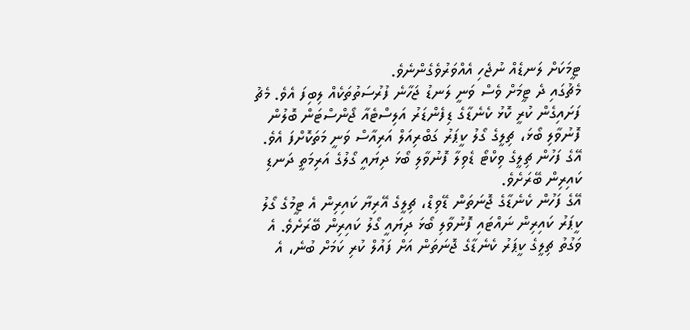ޓީމަކަށް ލަނޑެއް ނުޖެހި އެއްވަރުވެގެންނެވެ.
މެޗުގައި ދެ ޓީމަށް ވެސް ވަނީ ލަނޑު ޖަހާނެ ފުރުސަތުތަކެއް ލިބިފަ އެވެ. މެޗު ފަށައިގެން ކުރީ ކޮޅު ކެނެޑާގެ ޑިފެންޑަރު އަލިސްޓެއާ ޖޯންސްޓަން ބޮލުން ފޮނުވާލި ބޯޅަ، ޗިލީގެ ގޯލު ކީޕަރު ގަބްރިއަލް އަރިއާސް ވަނީ މަތަކޮށްފަ އެވެ. އޭގެ ފަހުން ޗިލީގެ ވިކްޓޯ ޑެވިލާ ފޮނުވާލި ބޯޅަ ދިޔައީ ގޯލުގެ އަރިމަތީ ދަނޑި ކައިރިން ބޭރަށެވެ.
އޭގެ ފަހުން ކެނެޑާގެ ޖޮނަތަން ޑޭވިޑް، ޗިލީގެ އޭރިޔާ ކައިރިން އެ ޓީމުގެ ގޯލު ކީޕަރު ކައިރިން ނައްޓައި ފޮނުވާލި ބޯޅަ ދިޔައީ ގޯލު ކައިރިން ބޭރަށެވެ. އެ ވަގުތު ޗިލީގެ ކީޕަރު ކެނެޑާގެ ޖޮނަތަން އަށް ފައުލް ކުރި ކަމަށް ބުނެ، އެ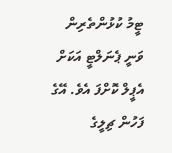ޓީމު ކުޅުންތެރިން ވަނީ ޕެނަލްޓީ އަކަށް އެޕީލް ކޮށްފަ އެވެ. އޭގެ ފަހުން ޗިލީގެ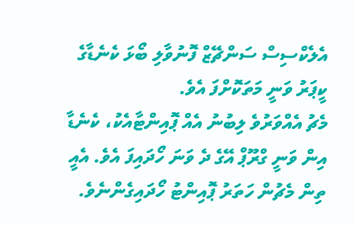އެލެކްސިސް ސަންޗޭޒް ފޮނުވާލި ބޯޅަ ކެނެޑާގެ ކީޕަރު ވަނީ މަތަކޮށްފަ އެވެ.
މެޗު އެއްވަރުވެ ލިބުނު އެއް ޕޮއިންޓާއެކު، ކެނެޑާ އިން ވަނީ ގްރޫޕް އޭގެ ދެ ވަނަ ހޯދައިފަ އެވެ. އެއީ ތިން މެޗުން ހަތަރު ޕޮއިންޓު ހޯދައިގެންނެވެ.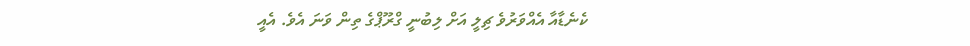ކެނެޑާއާ އެއްވަރުވެ ޗިލީ އަށް ލިބުނީ ގްރޫޕްގެ ތިން ވަނަ އެވެ. އެއީ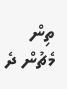ތިން މެޗުން ދެ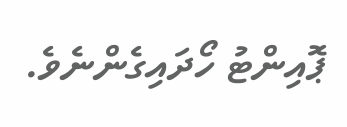ޕޮއިންޓު ހޯދައިގެންނެވެ.